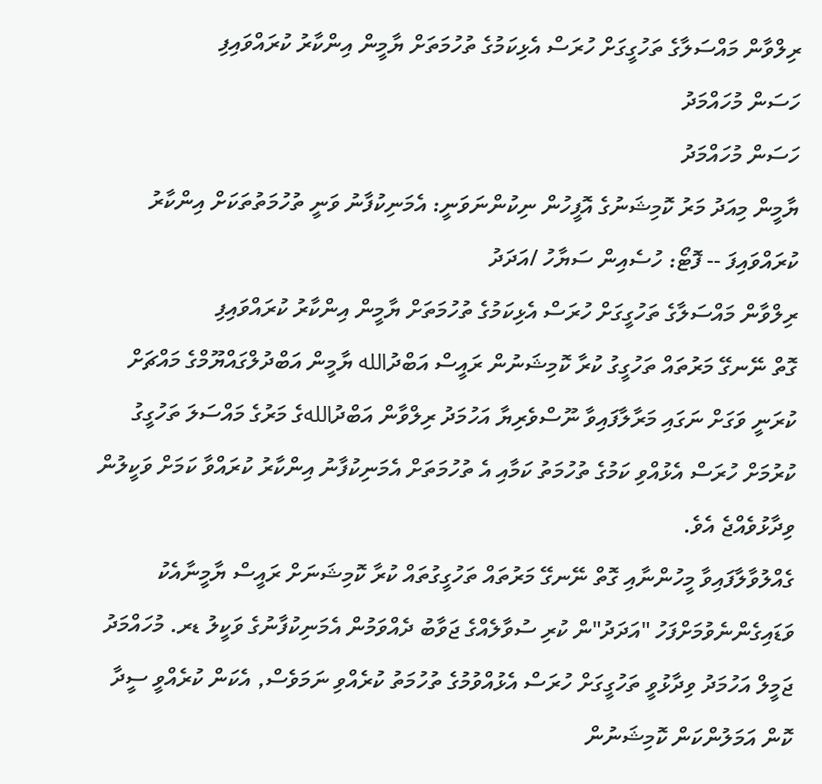ރިލްވާން މައްސަލާގެ ތަހުގީގަށް ހުރަސް އެޅިކަމުގެ ތުހުމަތަށް ޔާމީން އިންކާރު ކުރައްވައިފި
ހަސަން މުހައްމަދު
ހަސަން މުހައްމަދު
ޔާމީން މިއަދު މަރު ކޮމިޝަނުގެ އޮފީހުން ނިކުންނަވަނީ: އެމަނިކުފާނު ވަނީ ތުހުމަތުތަކަށް އިންކާރު ކުރައްވައިފަ -- ފޮޓޯ: ހުސެއިން ސަޔާހު /އަދަދު
ރިލްވާން މައްސަލާގެ ތަހުގީގަށް ހުރަސް އެޅިކަމުގެ ތުހުމަތަށް ޔާމީން އިންކާރު ކުރައްވައިފި
ގޮތް ނޭނގޭ މަރުތައް ތަހުގީގު ކުރާ ކޮމިޝަނުން ރައީސް އަބްދުالله ޔާމީން އަބްދުލްގައްޔޫމްގެ މައްޗަށް ކުރަނީ ވަގަށް ނަގައި މަރާލާފައިވާ ނޫސްވެރިޔާ އަހުމަދު ރިލްވާން އަބްދުاللهގެ މަރުގެ މައްސަލަ ތަހުގީގު ކުރުމަށް ހުރަސް އެޅުއްވި ކަމުގެ ތުހުމަތު ކަމާއި އެ ތުހުމަތަށް އެމަނިކުފާނު އިންކާރު ކުރައްވާ ކަމަށް ވަކީލުން ވިދާޅުވެއްޖެ އެވެ.
ގެއްލުވާލާފައިވާ މީހުންނާއި ގޮތް ނޭނގޭ މަރުތައް ތަހުގީގުތައް ކުރާ ކޮމިޝަނަށް ރައީސް ޔާމީނާއެކު ވަޑައިގެންނެވުމަށްފަހު "އަދަދު"ން ކުރި ސުވާލެއްގެ ޖަވާބު ދެއްވަމުން އެމަނިކުފާނުގެ ވަކީލު ޑރ. މުހައްމަދު ޖަމީލް އަހުމަދު ވިދާޅުވީ ތަހުގީގަށް ހުރަސް އެޅުއްވުމުގެ ތުހުމަތު ކުރެއްވި ނަމަވެސް, އެކަން ކުރެއްވީ ސީދާ ކޮން އަމަލުންކަން ކޮމިޝަނުން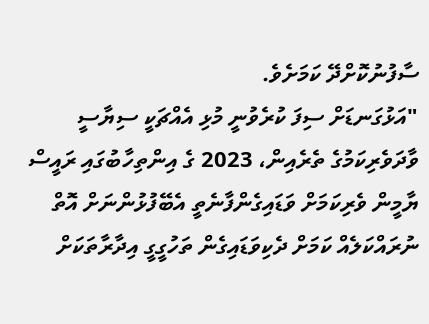ސާފުނުކޮށްދޭ ކަމަށެވެ.
"އަޅުގަނޑަށް ސިފަ ކުރެވުނީ މުޅި އެއްޗަކީ ސިޔާސީ ވާދަވެރިކަމުގެ ތެރެއިން، 2023 ގެ އިންތިހާބުގައި ރައީސް ޔާމީން ވެރިކަމަށް ވަޑައިގެންފާނެތީ އެބޭފުޅުންނަށް އޮތް ނުރައްކަލެއް ކަމަށް ދެކިވަޑައިގެން ތަހުގީގީ އިދާރާތަކަށް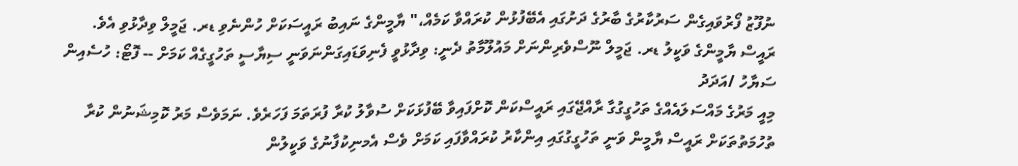ނުފޫޒު ފޯރުވައިގެން ސަރުކާރުގެ ބާރުގެ ދަށުގައި އެބޭފުޅުން ކުރައްވާ ކަމެއް،" ޔާމީންގެ ނައިބު ރައީސަކަށް ހުންނެވި ޑރ. ޖަމީލް ވިދާޅުވި އެވެ.
ރައީސް ޔާމީންގެ ވަކީލު ޑރ. ޖަމީލް ނޫސްވެރިންނަށް މައުލޫމާތު ދެނީ: ވިދާޅުވީ ފެނިވަޑައިގަންނަވަނީ ސިޔާސީ ތަހުގީގެއް ކަމަށް -- ފޮޓޯ: ހުސެއިން ސަޔާހު /އަދަދު
މިއީ މަރުގެ މައްސަލައެއްގެ ތަހުގީގުގާ ރާއްޖޭގައި ރައީސްކަން ކޮށްފައިވާ ބޭފުޅަކަށް ސުވާލު ކުރާ ފުރަތަމަ ފަހަރެވެ. ނަމަވެސް މަރު ކޮމިޝަނުން ކުރާ ތުހުމަތުތަކަށް ރައީސް ޔާމީން ވަނީ ތަހުގީގުގައި އިންކާރު ކުރައްވާފައި ކަމަށް ވެސް އެމނިކުފާނުގެ ވަކީލުން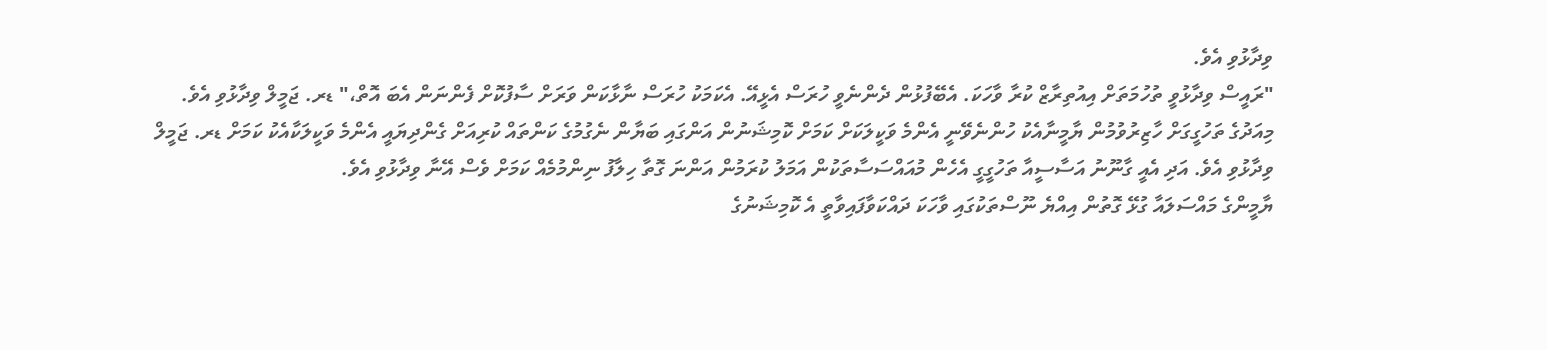ވިދާޅުވި އެވެ.
"ރައީސް ވިދާޅުވީ ތުހުމަތަށް އިއުތިރާޒް ކުރާ ވާހަކަ. އެބޭފުޅުން ދެންނެވީ ހުރަސް އެޅީއޭ. އެކަމަކު ހުރަސް ނާޅާކަން ވަރަށް ސާފުކޮށް ފެންނަން އެބަ އޮތް،" ޑރ. ޖަމީލް ވިދާޅުވި އެވެ.
މިއަދުގެ ތަހުގީގަށް ހާޒިރުވުމުން ޔާމީނާއެކު ހުންނެވޭނީ އެންމެ ވަކީލަކަށް ކަމަށް ކޮމިޝަނުން އަންގައި ބަޔާން ނެގުމުގެ ކަންތައް ކުރިއަށް ގެންދިޔައީ އެންމެ ވަކީލަކާއެކު ކަމަށް ޑރ. ޖަމީލް ވިދާޅުވި އެވެ. އަދި އެއީ ގާނޫނު އަސާސީއާ ތަހުގީގީ އެހެން މުއައްސަސާތަކުން އަމަލު ކުރަމުން އަންނަ ގޮތާ ހިލާފު ނިންމުމެއް ކަމަށް ވެސް އޭނާ ވިދާޅުވި އެވެ.
ޔާމީންގެ މައްސަލައާ ގުޅޭ ގޮތުން އިއްޔެ ނޫސްތަކުގައި ވާހަކަ ދައްކަވާފައިވާތީ އެ ކޮމިޝަނުގެ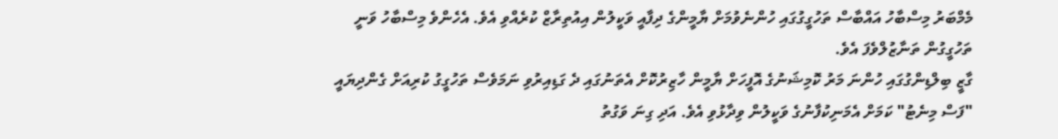މެމްބަރު މިސްބާހު އައްބާސް ތަހުގީގުގައި ހުންނެވުމަށް ޔާމީންގެ ދިފާއީ ވަކީލުން އިއުތިރާޒް ކުރެއްވި އެވެ. އެހެންވެ މިސްބާހު ވަނީ ތަހުގީގުން ތަނާޒުލްވެފަ އެވެ.
ގާޒީ ބިލްޑިންގުގައި ހުންނަ މަރު ކޮމިޝަނުގެ އޮފީހަށް ޔާމީން ހާޒިރުކޮށް އެތަނުގައި ދެ ގަޑިއިރުވި ނަމަވެސް ތަހުގީގު ކުރިއަށް ގެންދިޔައީ "ފަސް މިނެޓު" ކަމަށް އެމަނިކުފާނުގެ ވަކީލުން ވިދާޅުވި އެވެ. އަދި ގިނަ ވަގުތު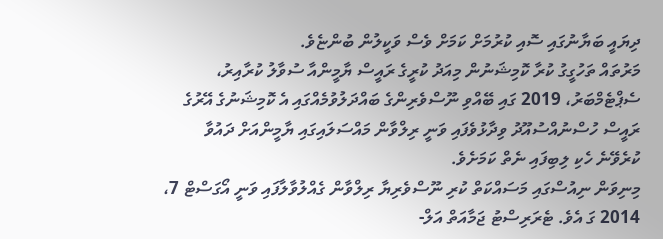ދިޔައީ ބަޔާނުގައި ސޮއި ކުރުމަށް ކަމަށް ވެސް ވަކީލުން ބުންޏެވެ.
މަރުތައް ތަހުގީގު ކުރާ ކޮމިޝަނުން މިއަދު ކުރީގެ ރައީސް ޔާމީންއާ ސުވާލު ކުރާއިރު، ސެޕްޓެމްބަރު، 2019 ގައި ބޭއްވި ނޫސްވެރިންގެ ބައްދަލުވުމެއްގައި އެ ކޮމިޝަނުގެ އޭރުގެ ރައީސް ހުސްނުއްސުއޫދު ވިދާޅުވެފައި ވަނީ ރިލްވާން މައްސަލައިގައި ޔާމީންއަށް ދައުވާ ކުރެވޭނެ ހެކި ލިބިފައި ނެތް ކަމަށެވެ.
މިނިވަން ނިއުސްގައި މަސައްކަތް ކުރި ނޫސްވެރިޔާ ރިލްވާން ގެއްލުވާލާފައި ވަނީ އޯގަސްޓް 7، 2014 ގަ އެވެ. ޓެރަރިސްޓު ޖަމާއަތް އަލް-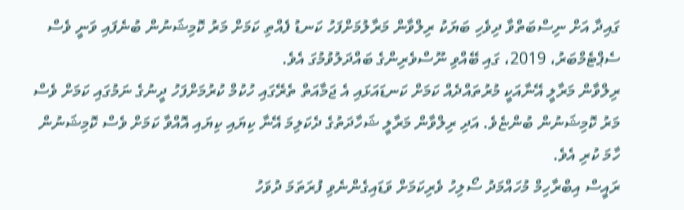ގައިދާ އަށް ނިސްބަތްވާ ދިވެހި ބަޔަކު ރިލްވާން މަރާލުމަށްފަހު ކަނޑު ފެއްތި ކަމަށް މަރު ކޮމިޝަނުން ބުނެފައި ވަނީ ވެސް ސެޕްޓެމްބަރު، 2019، ގައި ބޭއްވި ނޫސްވެރިންގެ ބައްދަލުވުމުގަ އެވެ.
ރިލްވާން މަރާލީ އޭނާއަކީ މުރުތައްދެއް ކަމަށް ކަނޑައަޅައި އެ ޖަމާއަތް ތެރޭގައި ހުކުމް ކުރުމަށްފަހު ދީނުގެ ނަމުގައި ކަމަށް ވެސް މަރު ކޮމިޝަނުން ބުންޏެވެ. އަދި ރިލްވާން މަރާލީ ޝަހާދަތުގެ ދެކަލިމަ އޭނާ ކިޔައި ކިޔައި އޮއްވާ ކަމަށް ވެސް ކޮމިޝަނުން ހާމަ ކުރި އެވެ.
ރައީސް އިބްރާހިމް މުހައްމަދު ސޯލިހު ވެރިކަމަށް ވަޑައިގެންނެވި ފުރަތަމަ ދުވަހު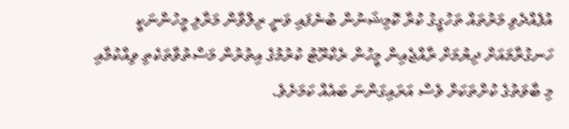އުފެއްދެވި މަރުތައް ތަހުގީގު ކުރާ ކޮމިޝަނުން ބުނެފައި ވަނީ ރިލްވާން މަރާލި މީހުންނަކީ ހަނގުރާމައަށް ދިޔުމަށް ރާއްޖެއިން މީހުން ރެކްރޫޓު ކުރުމުގެ އިތުރުން މަސްތުވާތަކެތި ވިއްކުމާއި މި ބާވަތުގެ ކުށްތަކަށް ވެސް އަރައިގަންނަ ބައެއް ކަމަށެވެ.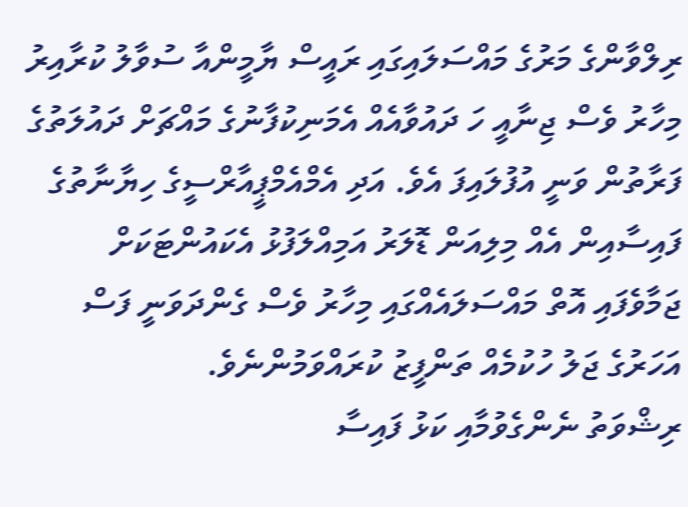ރިލްވާންގެ މަރުގެ މައްސަލައިގައި ރައީސް ޔާމީންއާ ސުވާލު ކުރާއިރު މިހާރު ވެސް ޖިނާއީ ހަ ދައުވާއެއް އެމަނިކުފާނުގެ މައްޗަށް ދައުލަތުގެ ފަރާތުން ވަނީ އުފުލައިފަ އެވެ. އަދި އެމްއެމްޕީއާރްސީގެ ހިޔާނާތުގެ ފައިސާއިން އެއް މިލިއަން ޑޮލަރު އަމިއްލަފުޅު އެކައުންޓަކަށް ޖަމާވެފައި އޮތް މައްސަލައެއްގައި މިހާރު ވެސް ގެންދަވަނީ ފަސް އަހަރުގެ ޖަލު ހުކުމެއް ތަންފީޒު ކުރައްވަމުންނެވެ.
ރިޝްވަތު ނެންގެވުމާއި ކަޅު ފައިސާ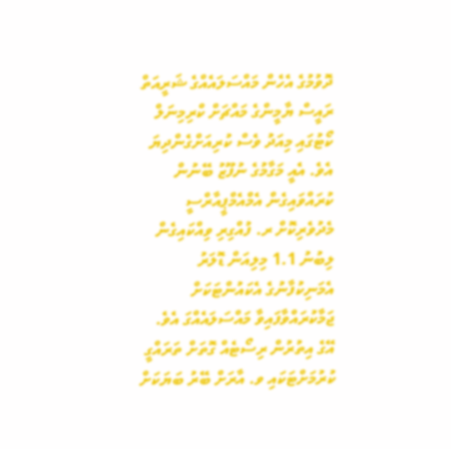ދޮވުމުގެ އެހެން މައްސަލައެއްގެ ޝަރީއަތް ރައީސް ޔާމީންގެ މައްޗަށް ކްރިމިނަލް ކޯޓުގައި މިއަދު ވެސް ކުރިއަށްގެންދިޔަ އެވެ. އެއީ މަގާމުގެ ނުފޫޒު ބޭނުން ކުރައްވައިގެން އެމްއެމްޕީއާރްސީ މެދުވެރިކޮށް ރ. ފުއްގިރި ވިއްކައިގެން ލިބުނު 1.1 މިލިއަން ޑޮލަރު އެމަނިކުފާނުގެ އެކައުންޓަކަށް ޖަމާކުރައްވާފައިވާ މައްސަލައެއްގަ އެވެ.
އޭގެ އިތުރުން ރިސޯޓެއް ގޮތަށް ތަރައްގީ ކުރުމަށްޓަކައި ވ. އާރަށް ބޭރު ބަޔަކަށް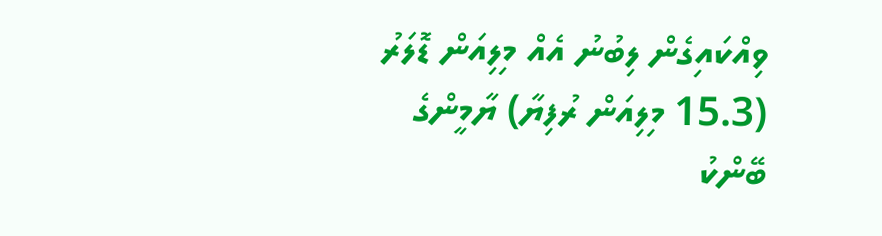ވިއްކައިގެން ލިބުނު އެއް މިލިއަން ޑޮލަރު (15.3 މިލިއަން ރުފިޔާ) ޔާމީންގެ ބޭންކު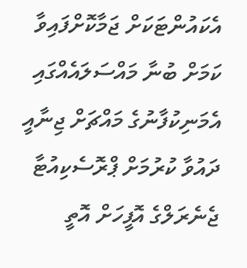އެކައުންޓަކަށް ޖަމާކޮށްފައިވާ ކަމަށް ބުނާ މައްސަލައެއްގައި އެމަނިކުފާނުގެ މައްޗަށް ޖިނާއީ ދައުވާ ކުރުމަށް ޕްރޮސެކިއުޓާ ޖެނެރަލްގެ އޮފީހަށް އޮތީ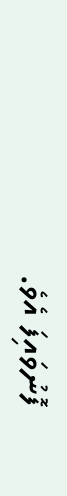ފޮނުވައިފަ އެވެ.